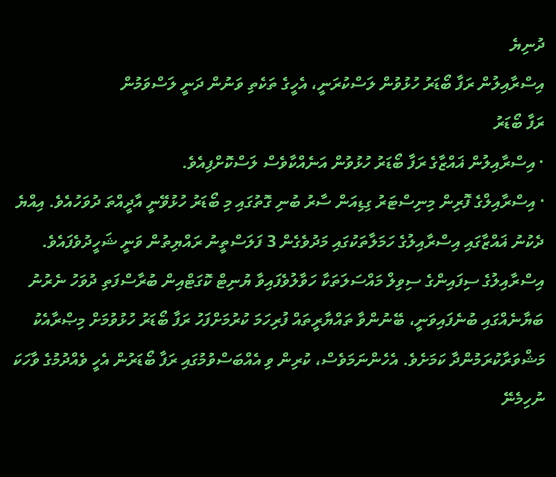ދުނިޔެ
އިސްރާއިލުން ރަފާ ބޯޑަރު ހުޅުވުން ލަސްކުރަނީ، އެހީގެ ތަކެތި ވަނުން ދަނީ ލަސްވަމުން
ރަފާ ބޯޑަރު
· އިސްރާއިލުން ޣައްޒާގެ ރަފާ ބޯޑަރު ހުޅުވުން އަނެއްކާވެސް ލަސްކޮށްފިއެވެ.
· އިސްރާއިލްގެ ފޮރިން މިނިސްޓަރު ގިޑިއަން ސާރު ބުނި ގޮތުގައި މި ބޯޑަރު ހުޅުވޭނީ އާދީއްތަ ދުވަހުއެވެ. އިއްޔެ ދެކުނު ޣައްޒާގައި އިސްރާއިލުގެ ހަމަލާތަކުގައި މަދުވެގެން 3 ފަލަސްތީނު ރައްޔިތުން ވަނީ ޝަހީދުވެފައެވެ.
އިސްރާއިލުގެ ސިފައިންގެ ސިވިލް މައްސަލަތަކާ ހަވާލުވެފައިވާ ޔުނިޓް ކޮގަޓްއިން ބުރާސްފަތި ދުވަހު ނެރުނު ބަޔާނެއްގައި ބުނެފައިވަނީ، ބޭނުންވާ ތައްޔާރީތައް ފުރިހަމަ ކުރުމަށްފަހު ރަފާ ބޯޑަރު ހުޅުވުމަށް މިޞްރާއެކު މަޝްވަރާކުރަމުންދާ ކަމަށެވެ. އެހެންނަމަވެސް، ކުރިން ވި އެއްބަސްވުމުގައި ރަފާ ބޯޑަރުން އެހީ ވެއްދުމުގެ ވާހަކަ ނުހިމެނޭ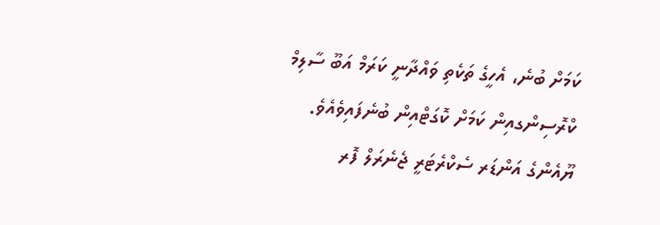ކަމަށް ބުނެ، އެހީގެ ތަކެތި ވައްދާނީ ކަރަމް އަބޫ ސާލިމް ކްރޮސިންގއިން ކަމަށް ކޮގަޓްއިން ބުނެފައިވެއެވެ.
ޔޫއެންގެ އަންޑަރ ސެކްރެޓަރީ ޖެނެރަލް ފޮރ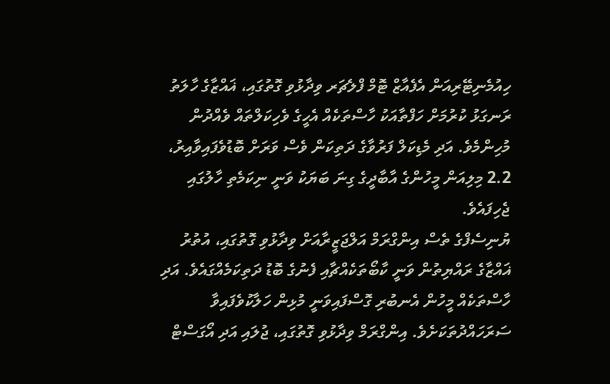ހިއުމެނިޓޭރިއަން އެފެއާޒް ޓޮމް ފްލެޗަރ ވިދާޅުވި ގޮތުގައި، ޣައްޒާގެ ހާލަތު ރަނގަޅު ކުރުމަށް ހަފްތާއަކު ހާސްތަކެއް އެހީގެ ވެހިކަލްތައް ވެއްދުން މުހިންމެވެ. އަދި މެޑިކަލް ފަރުވާގެ ދަތިކަން ވެސް ވަރަށް ބޮޑުވެފައިވާއިރު، 2.2 މިލިއަން މީހުންގެ އާބާދީގެ ގިނަ ބަޔަކު ވަނީ ނިކަމެތި ހާލުގައި ޖެހިފައެވެ.
ޔުނިސެފްގެ ތެސް އިންގްރަމް އަލްޖަޒީރާއަށް ވިދާޅުވި ގޮތުގައި، އުތުރު ޣައްޒާގެ ރައްޔިތުން ވަނީ ކާބޯތަކެއްޗާއި ފެނުގެ ބޮޑު ދަތިކަމެއްގައެވެ. އަދި ހާސްތަކެއް މީހުން އެނބުރި ގޮސްފައިވަނީ މުޅިން ހަލާކުވެފައިވާ ސަރަހައްދުތަކަށެވެ. އިންގްރަމް ވިދާޅުވި ގޮތުގައި، ޖުލައި އަދި އޯގަސްޓް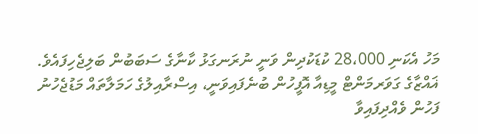މަހު އެކަނި 28،000 ކުޑަކުދިން ވަނީ ނުރަނގަޅު ކާނާގެ ސަބަބުން ބަލިޖެހިފައެވެ.
ޣައްޒާގެ ގަވަރމަންޓް މީޑިއާ އޮފީހުން ބުނެފައިވަނީ، އިސްރާއިލުގެ ހަމަލާތައް މަޑުޖެހުނު ފަހުން ވެއްދިފައިވާ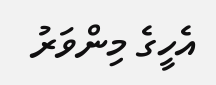އެހީގެ މިންވަރު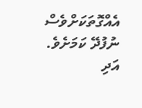އެއްގޮތަކަށްވެސް ނުފުދޭ ކަމަށެވެ. އަދި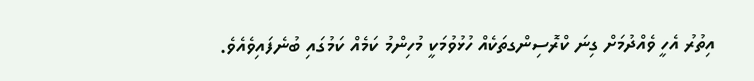އިތުރު އެހީ ވެއްދުމަށް ގިނަ ކްރޮސިންގތަކެއް ހުޅުވުމަކީ މުހިންމު ކަމެއް ކަމުގައި ބުނެފައިވެއެވެ.